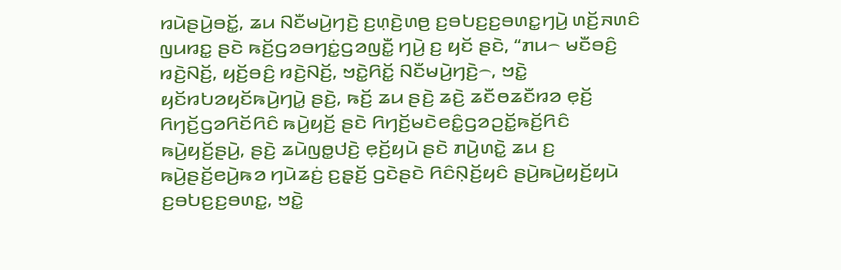ꤙꤣꤧꤔꤣꤧ꤬ꤋꤢꤩ꤭, ꤘꤣ ꤡꤢꤪꤗꤣꤧ꤬ꤚꤢꤧ꤬ ꤢ꤬ꤛ꤫ꤢꤧ꤬ꤛꤥ꤬ ꤢ꤬ꤋꤝꤢ꤬ꤢ꤬ꤋꤛꤢ꤭ꤚꤣꤧ꤬ ꤛꤢꤩ꤬ꤏꤛꤢꤨ ꤜꤣꤙꤢ꤭ ꤔꤢꤧ ꤒꤢꤩ꤬ꤞꤤꤋꤚꤢꤦ꤭ꤞꤤꤜꤢꤪ꤭ ꤚꤣꤧ꤬ ꤢ꤬ ꤟꤢꤩ ꤔꤢꤧ, “ꤊꤣ꤮ ꤗꤢꤪꤋꤢꤨ꤬ ꤙꤢꤧ꤬ꤡꤢꤩ꤬, ꤟꤢꤩ꤬ꤋꤢꤨ꤬ ꤙꤢꤧ꤬ꤡꤢꤩ꤬, ꤠꤢꤧ꤭ꤖꤢꤩ꤭ ꤡꤢꤪꤗꤣꤧ꤬ꤚꤢꤧ꤬꤮, ꤠꤢꤧ꤭ ꤟꤢꤩꤙꤝꤤꤟꤢꤩꤒꤣꤧ꤬ꤚꤣꤧ꤭ ꤔꤢꤧ꤬, ꤒꤢꤩ꤬ ꤘꤣ ꤔꤢꤧ꤬ ꤘꤢꤧ꤬ ꤘꤢꤪꤥꤘꤢꤪꤙꤤ ꤕ꤫ꤢꤩ꤬ ꤖꤚꤢꤩ꤬ꤞꤤꤖꤢꤩꤖꤢꤨ ꤒꤣꤧ꤬ꤟꤢꤩ꤬ ꤔꤢꤧ ꤖꤚꤢꤩ꤬ꤗꤢꤧꤕꤢꤨ꤭ꤞꤤꤑꤢꤩ꤭ꤒꤢꤩ꤬ꤖꤢꤨ ꤒꤣꤧ꤬ꤟꤢꤩ꤬ꤔꤣꤧ꤬, ꤔꤢꤧ꤬ ꤘꤣꤧꤜꤥ꤭ꤓꤢꤧ꤬ ꤕ꤫ꤢꤩ꤬ꤟꤣꤧ ꤔꤢꤧ ꤊꤣꤧ꤬ꤛꤢꤧ꤭ ꤘꤣ ꤢ꤬ ꤒꤣꤧ꤬ꤔꤢꤩ꤬ꤕꤣꤧ꤬ꤒꤤ ꤚꤣꤧꤘꤢꤦ꤬ ꤢ꤬ꤔ꤫ꤢꤩ꤬ ꤞꤢꤧꤔꤢꤧ ꤖꤢꤨꤡ꤫ꤢꤩ꤬ꤟꤢꤨ ꤔꤣꤧ꤬ꤒꤣꤧ꤬ꤟꤢꤩ꤬ꤟꤣꤧ ꤢ꤬ꤋꤝꤢ꤬ꤢ꤬ꤋꤛꤢ꤭, ꤠꤢꤧ꤭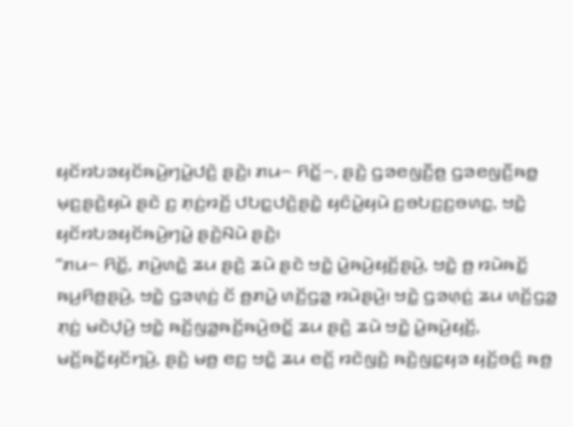ꤟꤢꤩꤙꤝꤤꤟꤢꤩꤒꤣꤧ꤬ꤚꤣꤧ꤭ꤓꤢꤧ꤬ ꤔꤢꤧ꤬꤯ ꤊꤣ꤮ ꤖꤢꤩ꤭꤮, ꤔꤢꤧ꤬ ꤞꤤꤕꤜꤢꤪ꤬ꤥ꤬ ꤞꤤꤕꤜꤢꤪ꤬ꤒꤥ꤭ ꤗ꤫ꤢ꤬ꤔꤢꤧ꤬ꤟꤣꤧ ꤔꤢꤧ ꤢ꤬ ꤊ꤫ꤢꤦ꤬ꤙꤢꤩ꤬ ꤓꤝꤢ꤭ꤓꤢꤧ꤬ꤔꤢꤧ꤭ ꤟꤢꤨꤣꤧ꤭ꤟꤣꤧ ꤢ꤬ꤋꤝꤢ꤬ꤢ꤬ꤋꤛꤢ꤭, ꤠꤢꤧ꤭ ꤟꤢꤩꤙꤝꤤꤟꤢꤩꤒꤣꤧ꤬ꤚꤣꤧ꤭ ꤔꤢꤧ꤬ꤡꤣꤧ ꤔꤢꤧ꤬꤯
“ꤊꤣ꤮ ꤖꤢꤩ꤭, ꤊꤣꤧ꤬ꤛꤢꤧ꤭ ꤘꤣ ꤔꤢꤧ꤬ ꤘꤣꤧ ꤔꤢꤧ ꤠꤢꤧ꤭ ꤣꤧ꤭ꤒꤣꤧ꤬ꤟꤢꤩ꤬ꤔꤣꤧ꤬, ꤠꤢꤧ꤭ ꤥ꤬ ꤙꤣꤧꤒꤢꤩ꤭ ꤒꤣ꤬ꤖꤥ꤬ꤔꤣꤧ꤬, ꤠꤢꤧ꤭ ꤞꤤꤛ꤫ꤢꤦ꤬ ꤢꤩ ꤥ꤬ꤊꤣꤧ꤭ ꤛꤢꤩ꤬ꤞꤤ꤭ ꤙꤣꤧꤔꤣꤧ꤬꤯ ꤠꤢꤧ꤭ ꤞꤤꤛ꤫ꤢꤦ꤬ ꤘꤣ ꤛꤢꤩ꤬ꤞꤤ꤭ ꤊ꤫ꤢꤦ꤬ ꤗꤢꤧꤓ꤫ꤣꤧ꤬ ꤠꤢꤧ꤭ ꤒꤢꤩ꤬ꤜꤤ꤭ꤒꤢꤩ꤬ꤒꤣꤧ꤬ꤋꤢꤩ꤭ ꤘꤣ ꤔꤢꤧ꤬ ꤘꤣꤧ ꤠꤢꤧ꤭ ꤣꤧ꤭ꤒꤣꤧ꤬ꤟꤢꤩ꤬, ꤗꤢꤩ꤬ꤒꤢꤩ꤭ꤟꤢꤩꤚꤣꤧ꤬, ꤔꤢꤧ꤬ ꤗꤥ꤬ ꤕꤢ꤬ ꤠꤢꤧ꤭ ꤘꤣ ꤕꤢꤩ꤬ ꤙꤢꤧꤜꤢꤧ꤬ ꤒꤢꤧ꤬ꤜꤢ꤭ꤟꤤ ꤟꤢꤩ꤬ꤋꤢꤨ꤬ ꤒꤥ꤬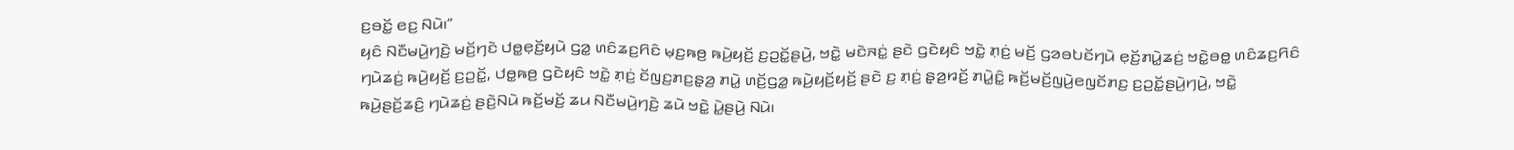ꤢ꤬ꤋꤢꤩ꤭ ꤕꤢ꤬ ꤡꤣꤧ꤯”
ꤟꤢꤨ ꤡꤢꤪꤗꤣꤧ꤬ꤚꤢꤧ꤬ ꤗꤢꤩ꤬ꤚꤢꤧ ꤓꤥ꤭ꤕ꤫ꤢꤩ꤬ꤟꤣꤧ ꤞꤤ꤭ ꤛꤢꤨꤘꤢ꤬ꤖꤢꤨ ꤗ꤫ꤢ꤬ꤒꤥ꤬ ꤒꤣꤧ꤬ꤟꤢꤩ꤬ ꤢ꤬ꤑꤢꤩ꤭ꤔꤣꤧ꤬, ꤠꤢꤧ꤭ ꤗꤢꤧꤏꤢꤦ꤭ ꤔꤢꤧ ꤞꤢꤧꤟꤢꤨ ꤠꤢꤧ꤭ ꤊ꤫ꤢꤦ꤬ ꤗꤢꤩ꤬ ꤞꤤꤋꤝꤢꤩꤚꤣꤧ ꤕ꤫ꤢꤩ꤬ꤊꤣꤧ꤭ꤘꤢꤦ꤬ ꤠꤢꤧ꤭ꤋꤥ꤭ ꤛꤢꤨꤘꤢ꤬ꤖꤢꤨ ꤚꤣꤧꤘꤢꤦ꤬ ꤒꤣꤧ꤬ꤟꤢꤩ꤬ ꤢ꤬ꤑꤢꤩ꤭, ꤓꤥ꤭ꤒꤥ꤬ ꤞꤢꤧꤟꤢꤨ ꤠꤢꤧ꤭ ꤊ꤫ꤢꤦ꤬ ꤢꤩꤜꤢ꤬ꤊꤢ꤬ꤔ꤫ꤤ꤬ ꤊꤣꤧ꤭ ꤛꤢꤩ꤬ꤞꤤ꤭ ꤒꤣꤧ꤬ꤟꤢꤩ꤬ꤟꤢꤩ꤬ ꤔꤢꤧ ꤢ꤬ ꤊ꤫ꤢꤦ꤬ ꤔ꤫ꤤ꤬ꤙꤢꤩ꤬ ꤊꤣꤧ꤭ꤢꤨ꤭ ꤒꤢꤩ꤬ꤗꤢꤩ꤬ꤜꤣꤧ꤬ꤕꤜꤢꤩꤊꤢ꤬ ꤢ꤬ꤑꤢꤩ꤭ꤔꤣꤧ꤬ꤚꤣꤧ꤬, ꤠꤢꤧ꤭ ꤒꤣꤧ꤬ꤔꤢꤩ꤬ꤘꤢꤨ꤬ ꤚꤣꤧꤘꤢꤦ꤬ ꤔꤢꤧ꤬ꤡꤣꤧ ꤒꤢꤩ꤬ꤗꤢꤩ꤬ ꤘꤣ ꤡꤢꤪꤗꤣꤧ꤬ꤚꤢꤧ꤬ ꤘꤣꤧ ꤠꤢꤧ꤭ ꤣꤧ꤭ꤔꤣꤧ꤬ ꤡꤣꤧ꤯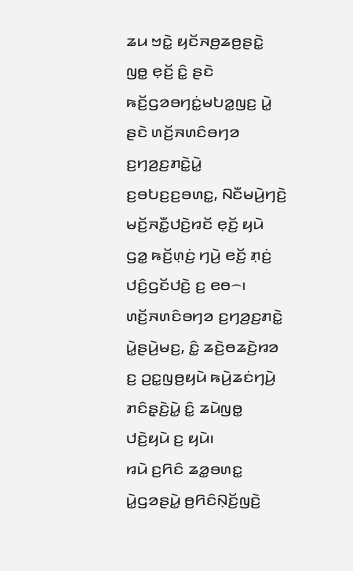ꤘꤣ ꤠꤢꤧ꤭ ꤟꤢꤩꤏꤥ꤬ꤘꤥ꤬ꤔꤢꤧ꤭ ꤜꤥ꤭ ꤕ꤫ꤢꤩ꤬ ꤢꤨ꤭ ꤔꤢꤧ ꤒꤢꤩ꤬ꤞꤤꤋꤚꤢꤦ꤭ꤗꤝꤤ꤭ꤜꤢ꤬ ꤣꤧ꤭ ꤔꤢꤧ ꤛꤢꤩ꤬ꤏꤛꤢꤨꤋꤚꤤ ꤢ꤬ꤚꤤ꤬ꤢ꤬ꤊꤢꤧ꤭ꤣꤧ꤭ ꤢ꤬ꤋꤝꤢ꤬ꤢ꤬ꤋꤛꤢ꤭, ꤡꤢꤪꤗꤣꤧ꤬ꤚꤢꤧ꤬ ꤗꤢꤩ꤬ꤏꤢꤪ꤭ꤓꤢꤧ꤬ꤙꤢꤩ ꤕ꤫ꤢꤩ꤬ ꤟꤣꤧ ꤞꤤ꤭ ꤒꤢꤩ꤬ꤛ꤫ꤢꤦ꤬ ꤚꤣꤧ꤬ ꤕꤢꤩ꤬ ꤊ꤫ꤢꤦ꤬ ꤓꤢꤨ꤬ꤞꤢꤩꤓꤢꤧ꤬ ꤢ꤬ ꤕꤥ꤮꤯ ꤛꤢꤩ꤬ꤏꤛꤢꤨꤋꤚꤤ ꤢ꤬ꤚꤤ꤬ꤢ꤬ꤊꤢꤧ꤭ ꤣꤧ꤭ꤔꤣꤧ꤬ꤗꤢ꤬, ꤢꤨ꤭ ꤘꤢꤧ꤬ꤥꤘꤢꤧ꤬ꤙꤤ ꤢ꤬ ꤑꤢ꤭ꤜꤥ꤬ꤟꤣꤧ ꤒꤣꤧ꤬ꤘꤢꤦꤚꤣꤧ꤬ ꤊꤢꤨꤔ꤫ꤢꤧ꤬ꤣꤧ꤭ ꤢꤨ꤭ ꤘꤣꤧꤜꤥ꤭ ꤓꤢꤧ꤬ꤟꤣꤧ ꤢ꤬ ꤟꤣꤧ꤯
ꤙꤣꤧ ꤢ꤬ꤖꤢꤨ ꤘꤤ꤭ꤋꤛꤢ꤭ ꤣꤧ꤭ꤞꤤꤔꤣꤧ꤭ ꤥ꤬ꤖꤢꤨꤡ꤫ꤢꤩ꤬ꤜꤢꤧ꤬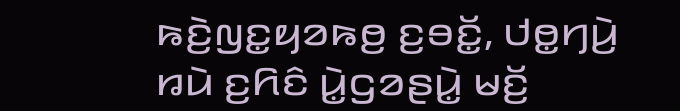ꤒꤢꤧ꤬ꤜꤢ꤭ꤟꤤꤒꤥ꤬ ꤢ꤬ꤋꤢꤩ꤭, ꤓꤥ꤭ꤚꤣꤧ꤬ ꤙꤣꤧ ꤢ꤬ꤖꤢꤨ ꤣꤧ꤭ꤞꤤꤔꤣꤧ꤭ ꤗꤢꤩ꤬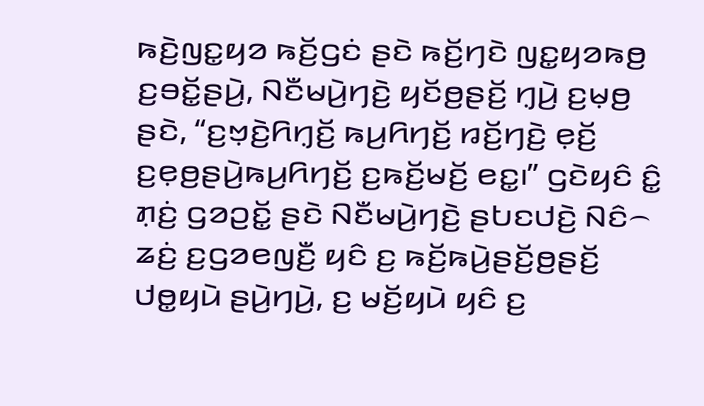ꤒꤢꤧ꤬ꤜꤢ꤭ꤟꤤ ꤒꤢꤩ꤬ꤞꤢꤦ ꤔꤢꤧ ꤒꤢꤩ꤬ꤚꤢꤧ ꤜꤢ꤭ꤟꤤꤒꤥ꤬ ꤢ꤬ꤋꤢꤩ꤭ꤔꤣꤧ꤬, ꤡꤢꤪꤗꤣꤧ꤬ꤚꤢꤧ꤬ ꤟꤢꤩꤥ꤬ꤔꤢꤩ꤬ ꤚ꤫ꤣꤧ꤬ ꤢ꤬ꤗ꤫ꤥ꤬ ꤔꤢꤧ, “ꤢ꤬ꤠ꤫ꤢꤧ꤬ꤖꤚ꤫ꤢꤩ꤬ ꤒꤣ꤬ꤖꤚꤢꤩ꤬ ꤙꤢꤩ꤬ꤚꤢꤧ꤬ ꤕ꤫ꤢꤩ꤬ ꤢ꤬ꤕ꤫ꤥ꤬ꤔꤣꤧ꤬ꤒꤣ꤬ꤖꤚꤢꤩ꤬ ꤢ꤬ꤒꤢꤩ꤬ꤗꤢꤩ꤬ ꤕꤢ꤭꤯” ꤞꤢꤧꤟꤢꤨ ꤢꤨ꤭ ꤊ꤫ꤢꤦ꤬ ꤞꤤꤑꤢꤩ꤭ ꤔꤢꤧ ꤡꤢꤪꤗꤣꤧ꤬ꤚꤢꤧ꤬ ꤔꤝꤢꤓꤢꤧ꤬ ꤡꤢꤨ꤮ ꤘꤢꤦ꤬ ꤢ꤬ꤞꤤꤕꤜꤢꤪ꤬ ꤟꤢꤨ ꤢ꤬ ꤒꤢꤩ꤬ꤒꤣꤧ꤬ꤔꤢꤩ꤬ꤥ꤬ꤔꤢꤩ꤬ ꤓꤥ꤭ꤟꤣꤧ ꤔꤣꤧ꤬ꤚꤣꤧ꤬, ꤢ꤬ ꤗꤢꤩ꤬ꤟꤣꤧ ꤟꤢꤨ ꤢ꤬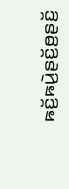ꤒꤢꤩ꤬ꤒꤣꤧ꤬ꤔꤢꤩ꤬ꤥ꤬ꤔꤢꤩ꤬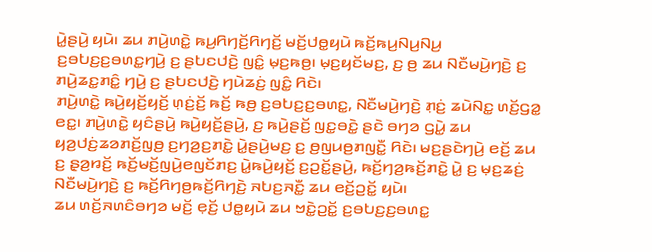ꤣꤧ꤭ꤔꤣꤧ꤬ ꤟꤣꤧ꤯ ꤘꤣ ꤊꤣꤧ꤬ꤛꤢꤧ꤭ ꤒꤣ꤬ꤖꤚꤢꤩ꤬ꤖꤚꤢꤩ꤬ ꤗꤢꤩ꤬ꤓꤥ꤭ꤟꤣꤧ ꤒꤢꤩ꤬ꤒꤣ꤬ꤡꤣ꤬ꤡꤣ꤬ ꤢ꤬ꤋꤝꤢ꤬ꤢ꤬ꤋꤛꤢ꤭ꤚꤣꤧ꤬ ꤢ꤬ ꤔꤝꤢꤓꤢꤧ꤬ ꤜꤢꤨ꤭ ꤗ꤫ꤢ꤬ꤒꤥ꤬꤯ ꤗ꤫ꤢ꤬ꤟꤢꤩꤗꤢ꤬, ꤢ꤬ ꤥ꤬ ꤘꤣ ꤡꤢꤪꤗꤣꤧ꤬ꤚꤢꤧ꤬ ꤢ꤬ ꤊꤣꤧ꤬ꤘꤢ꤭ꤊꤢꤨ꤭ ꤚꤣꤧ꤬ ꤢ꤬ ꤔꤝꤢꤓꤢꤧ꤬ ꤚꤣꤧꤘꤢꤦ꤬ ꤜꤢꤨ꤭ ꤖꤢꤧ꤯
ꤊꤣꤧ꤬ꤛꤢꤧ꤭ ꤒꤣꤧ꤬ꤟꤢꤩ꤬ꤟꤢꤩ꤬ ꤛ꤫ꤢꤦ꤬ꤢꤩ꤬ ꤒꤢꤩ꤬ ꤒꤥ꤬ ꤢ꤬ꤋꤝꤢ꤬ꤢ꤬ꤋꤛꤢ꤭, ꤡꤢꤪꤗꤣꤧ꤬ꤚꤢꤧ꤬ ꤊ꤫ꤢꤦ꤬ ꤘꤣꤧꤡꤢ꤭ ꤛꤢꤩ꤬ꤞꤤ꤭ ꤕꤢ꤭꤯ ꤊꤣꤧ꤬ꤛꤢꤧ꤭ ꤟꤢꤨꤔꤣꤧ꤬ ꤒꤣꤧ꤬ꤟꤢꤩ꤬ꤔꤣꤧ꤬, ꤢ꤬ ꤒꤣꤧ꤬ꤔꤢꤩ꤬ ꤜꤢ꤭ꤋꤢꤧ꤭ ꤔꤢꤧ ꤋꤚꤤ ꤞꤣꤧ꤭ ꤘꤣ ꤟꤤ꤬ꤓꤢꤦ꤬ꤘꤤꤊꤢꤩ꤬ꤜꤥ꤬ ꤢ꤬ꤚꤤ꤬ꤢ꤬ꤊꤢꤧ꤭ ꤣꤧ꤭ꤔꤣꤧ꤬ꤗꤢ꤬ ꤢ꤬ ꤥ꤬ꤜꤣꤥ꤬ꤊꤜꤢꤪ꤭ ꤖꤢꤧ꤯ ꤗꤢ꤬ꤔꤢꤧꤚꤣꤧ꤬ ꤕꤢꤩ꤬ ꤘꤣ ꤢ꤬ ꤔ꤫ꤤ꤬ꤙꤢꤩ꤬ ꤒꤢꤩ꤬ꤗꤢꤩ꤬ꤜꤣꤧ꤬ꤕꤜꤢꤩꤊꤢ꤬ ꤣꤧ꤭ꤒꤣꤧ꤬ꤟꤢꤩ꤬ ꤢ꤬ꤑꤢꤩ꤭ꤔꤣꤧ꤬, ꤒꤢꤩ꤬ꤚꤤ꤬ꤒꤢꤩ꤬ꤊꤢꤧ꤭ ꤣꤧ꤭ ꤢ꤬ ꤗ꤫ꤢ꤬ꤘꤢꤦ꤬ ꤡꤢꤪꤗꤣꤧ꤬ꤚꤢꤧ꤬ ꤢ꤬ ꤒꤢꤩ꤬ꤖꤚꤥ꤬ꤒꤢꤩ꤬ꤖꤚꤢꤧ꤬ ꤏꤝꤢ꤬ꤏꤢꤪ꤭ ꤘꤣ ꤕꤢꤩ꤬ꤑꤢꤩ꤭ ꤟꤣꤧ꤯
ꤘꤣ ꤛꤢꤩ꤬ꤏꤛꤢꤨꤋꤚꤤ ꤗꤢꤩ꤬ ꤕ꤫ꤢꤩ꤬ ꤓꤥ꤭ꤟꤣꤧ ꤘꤣ ꤠꤢꤧ꤭ꤑꤢꤩ꤭ ꤢ꤬ꤋꤝꤢ꤬ꤢ꤬ꤋꤛꤢ꤭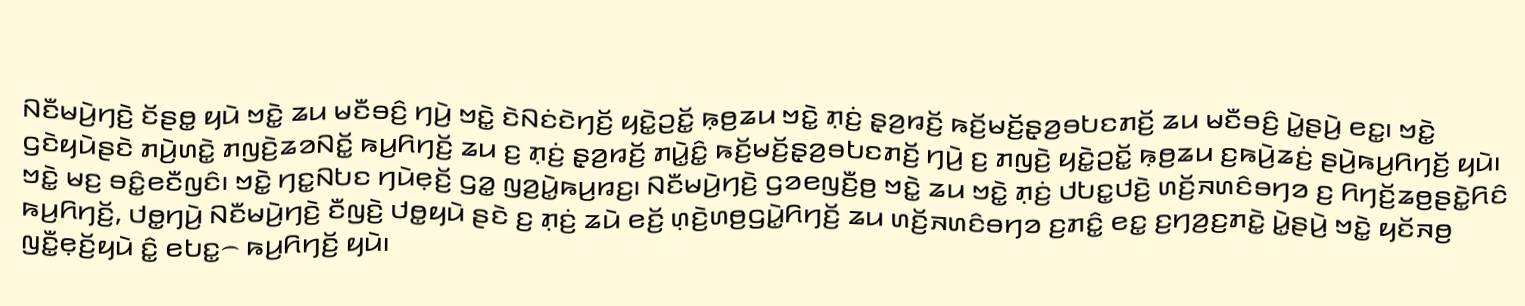ꤡꤢꤪꤗꤣꤧ꤬ꤚꤢꤧ꤬ ꤢꤩꤔꤥ꤭ ꤟꤣꤧ ꤠꤢꤧ꤭ ꤘꤣ ꤗꤢꤪꤋꤢꤨ꤬ ꤚꤣꤧ꤬ ꤠꤢꤧ꤭ ꤢꤧꤡꤢꤦꤢꤧꤚꤢꤩ꤬ ꤟꤢꤧ꤭ꤑꤢꤩ꤭ ꤒ꤫ꤥ꤬ꤘꤣ ꤠꤢꤧ꤭ ꤊ꤫ꤢꤦ꤬ ꤔ꤫ꤤ꤬ꤙꤢꤩ꤬ ꤒꤢꤩ꤬ꤗꤢꤩ꤬ꤔ꤫ꤤ꤬ꤋꤝꤢꤊꤢꤩ꤬ ꤘꤣ ꤗꤢꤪꤋꤢꤨ꤬ ꤣꤧ꤭ꤔꤣꤧ꤬ ꤕꤢ꤭꤯ ꤠꤢꤧ꤭ ꤞꤢꤧꤟꤣꤧꤔꤢꤧ ꤊꤣꤧ꤬ꤛꤢꤧ꤭ ꤊꤜꤢꤧ꤬ꤘꤤꤡꤢꤩ꤭ ꤒꤣ꤬ꤖꤚꤢꤩ꤬ ꤘꤣ ꤢ꤬ ꤊ꤫ꤢꤦ꤬ ꤔ꤫ꤤ꤬ꤙꤢꤩ꤬ ꤊꤣꤧ꤭ꤢꤨ꤭ ꤒꤢꤩ꤬ꤗꤢꤩ꤬ꤔ꤫ꤤ꤬ꤋꤝꤢꤊꤢꤩ꤬ ꤚꤣꤧ꤬ ꤢ꤬ ꤊꤜꤢꤧ꤬ ꤟꤢꤧ꤭ꤑꤢꤩ꤭ ꤒ꤫ꤥ꤬ꤘꤣ ꤢ꤬ꤒꤣꤧ꤬ꤘꤢꤦ꤬ ꤔꤣꤧ꤬ꤒꤣ꤬ꤖꤚꤢꤩ꤬ ꤟꤣꤧ꤯
ꤠꤢꤧ꤭ ꤗꤢ꤬ ꤋꤢꤨ꤭ꤕꤢꤪꤜꤢꤨ꤯ ꤠꤢꤧ꤭ ꤚꤢ꤭ꤡꤝꤢ ꤚꤣꤧꤕ꤫ꤢꤩ꤬ ꤞꤤ꤭ ꤜꤤ꤬ꤣꤧ꤭ꤒꤣ꤬ꤙꤢ꤬꤯ ꤡꤢꤪꤗꤣꤧ꤬ꤚꤢꤧ꤬ ꤞꤤꤕꤜꤢꤪ꤬ꤥ꤬ ꤠꤢꤧ꤭ ꤘꤣ ꤠꤢꤧ꤭ ꤊ꤫ꤢꤦ꤬ ꤓꤝꤢ꤭ꤓꤢꤧ꤬ ꤛꤢꤩ꤬ꤏꤛꤢꤨꤋꤚꤤ ꤢ꤬ ꤖꤚꤢꤩ꤬ꤘꤥ꤬ꤔꤢꤧ꤭ꤖꤢꤨ ꤒꤣ꤬ꤖꤚꤢꤩ꤬, ꤓꤥ꤭ꤚꤣꤧ꤬ ꤡꤢꤪꤗꤣꤧ꤬ꤚꤢꤧ꤬ ꤢꤪꤜꤢꤧ꤬ ꤓꤥ꤭ꤟꤣꤧ ꤔꤢꤧ ꤢ꤬ ꤊ꤫ꤢꤦ꤬ ꤘꤣꤧ ꤕꤢꤩ꤬ ꤛ꤫ꤢꤧ꤬ꤛꤥ꤬ꤞꤣꤧ꤭ꤖꤚꤢꤩ꤬ ꤘꤣ ꤛꤢꤩ꤬ꤏꤛꤢꤨꤋꤚꤤ ꤢ꤬ꤊꤢꤨ꤭ ꤕꤢ꤭ ꤢ꤬ꤚꤤ꤬ꤢ꤬ꤊꤢꤧ꤭ ꤣꤧ꤭ꤔꤣꤧ꤬ ꤠꤢꤧ꤭ ꤟꤢꤩꤏꤥ꤬ ꤜꤢꤪ꤭ꤕ꤫ꤢꤩ꤬ꤟꤣꤧ ꤢꤨ꤭ ꤕꤝꤢ꤭꤮ ꤒꤣ꤬ꤖꤚꤢꤩ꤬ ꤟꤣꤧ꤯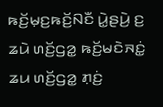ꤒꤢꤩ꤬ꤗ꤫ꤢ꤬ꤒꤢꤩ꤬ꤡꤢꤪ ꤣꤧ꤭ꤔꤣꤧ꤬ ꤢ꤬ ꤘꤣꤧ ꤛꤢꤩ꤬ꤞꤤ꤭ ꤒꤢꤩ꤬ꤗꤢꤧꤏꤢꤦ꤭ ꤘꤣ ꤛꤢꤩ꤬ꤞꤤ꤭ ꤊ꤫ꤢꤦ꤬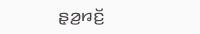ꤔ꤫ꤤ꤬ꤙꤢꤩ꤬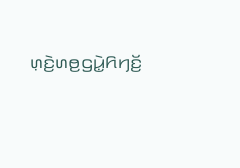ꤛ꤫ꤢꤧ꤬ꤛꤥ꤬ꤞꤣꤧ꤭ꤖꤚꤢꤩ꤬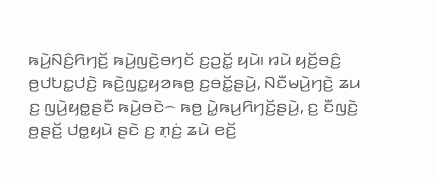ꤒꤣꤧ꤬ꤡꤢꤨ꤬ꤖꤚꤢꤩ꤬ ꤒꤣꤧ꤬ꤜꤢꤧ꤬ꤋꤚꤢꤩ ꤢ꤬ꤑꤢꤩ꤭ ꤟꤣꤧ꤯ ꤙꤣꤧ ꤟꤢꤩ꤬ꤋꤢꤨ꤬ ꤥ꤬ꤓꤝꤢ꤭ꤓꤢꤧ꤬ ꤒꤢꤧ꤬ꤜꤢ꤭ꤟꤤꤒꤥ꤬ ꤢ꤬ꤋꤢꤩ꤭ꤔꤣꤧ꤬, ꤡꤢꤪꤗꤣꤧ꤬ꤚꤢꤧ꤬ ꤘꤣ ꤢ꤬ ꤜꤣꤧ꤬ꤟꤥ꤭ꤔꤢꤪ ꤒꤣꤧ꤬ꤋꤢꤧ꤮ ꤒꤥ꤬ ꤣꤧ꤭ꤒꤣ꤬ꤖꤚꤢꤩ꤬ꤔꤣꤧ꤬, ꤢ꤬ ꤢꤪꤜꤢꤧ꤬ ꤥ꤬ꤔꤢꤩ꤬ ꤓꤥ꤭ꤟꤣꤧ ꤔꤢꤧ ꤢ꤬ ꤊ꤫ꤢꤦ꤬ ꤘꤣꤧ ꤕꤢꤩ꤬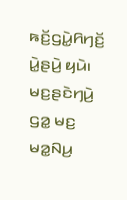ꤒꤢꤩ꤬ꤞꤣꤧ꤭ꤖꤚꤢꤩ꤬ ꤣꤧ꤭ꤔꤣꤧ꤬ ꤟꤣꤧ꤯
ꤗꤢ꤬ꤔꤢꤧꤚꤣꤧ꤬ ꤞꤤ꤭ ꤗꤢ꤬ ꤗꤤ꤭ꤡꤣ꤬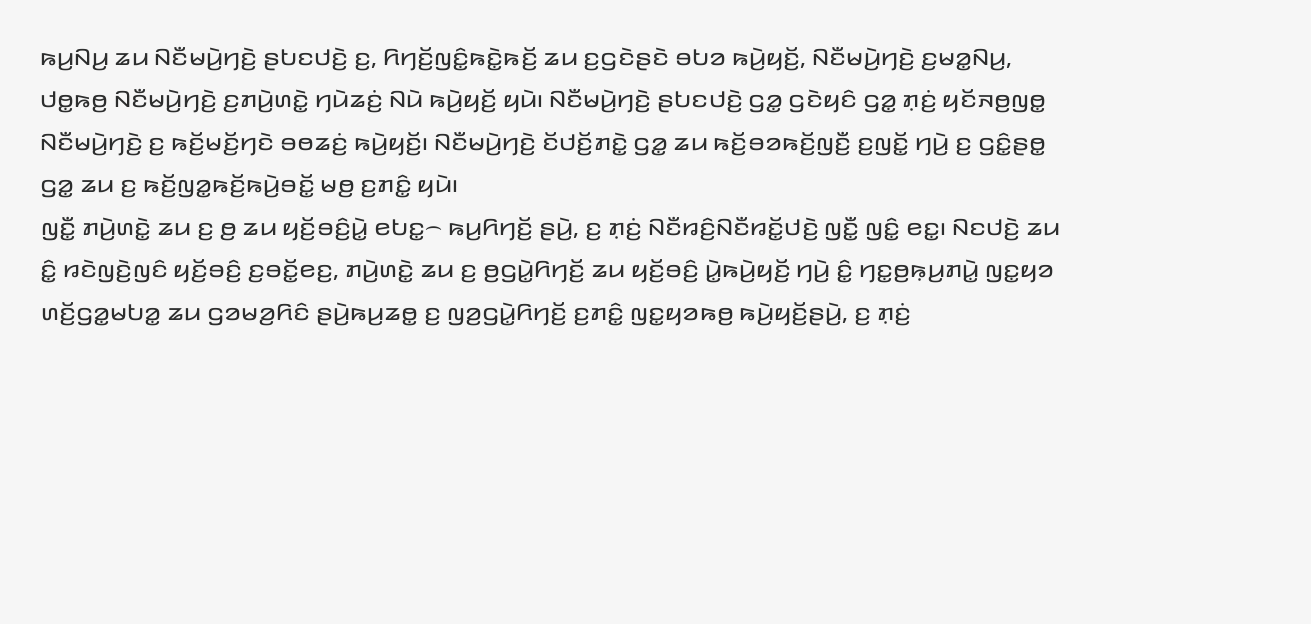ꤒꤣ꤬ꤡꤣ꤬ ꤘꤣ ꤡꤢꤪꤗꤣꤧ꤬ꤚꤢꤧ꤬ ꤔꤝꤢꤓꤢꤧ꤬ ꤢ꤬, ꤖꤚꤢꤩ꤬ꤜꤢꤨ꤭ꤒꤢꤧ꤭ꤒꤢꤩ꤬ ꤘꤣ ꤢ꤬ꤞꤢꤧꤔꤢꤧ ꤋꤝꤤ ꤒꤣꤧ꤬ꤟꤢꤩ꤬, ꤡꤢꤪꤗꤣꤧ꤬ꤚꤢꤧ꤬ ꤢ꤬ꤗꤤ꤭ꤡꤣ꤬, ꤓꤥ꤭ꤒꤥ꤬ ꤡꤢꤪꤗꤣꤧ꤬ꤚꤢꤧ꤬ ꤢ꤬ꤊꤣꤧ꤬ꤛꤢꤧ꤭ ꤚꤣꤧꤘꤢꤦ꤬ ꤡꤣꤧ ꤒꤣꤧ꤬ꤟꤢꤩ꤬ ꤟꤣꤧ꤯ ꤡꤢꤪꤗꤣꤧ꤬ꤚꤢꤧ꤬ ꤔꤝꤢꤓꤢꤧ꤬ ꤞꤤ꤭ ꤞꤢꤧꤟꤢꤨ ꤞꤤ꤭ ꤊ꤫ꤢꤦ꤬ ꤟꤢꤩꤏꤥ꤬ꤜꤥ꤭ ꤡꤢꤪꤗꤣꤧ꤬ꤚꤢꤧ꤬ ꤢ꤬ ꤒꤢꤩ꤬ꤗꤢꤩ꤬ꤚꤢꤧ ꤋꤥꤘꤢꤦ꤬ ꤒꤣꤧ꤬ꤟꤢꤩ꤬꤯ ꤡꤢꤪꤗꤣꤧ꤬ꤚꤢꤧ꤬ ꤢꤩꤓꤢꤩ꤬ꤊꤢꤧ꤭ ꤞꤤ꤭ ꤘꤣ ꤒꤢꤩ꤬ꤋꤤꤒꤢꤩ꤬ꤜꤢꤪ꤬ ꤢ꤬ꤜꤢꤩ꤭ ꤚꤣꤧ꤬ ꤢ꤬ ꤞꤢꤨ꤭ꤔꤥ꤭ ꤞꤤ꤭ ꤘꤣ ꤢ꤬ ꤒꤢꤩ꤬ꤜꤤ꤭ꤒꤢꤩ꤬ꤒꤣꤧ꤬ꤋꤢꤩ꤭ ꤗꤥ꤬ ꤢ꤬ꤊꤢꤨ꤭ ꤟꤣꤧ꤯
ꤜꤢꤪ꤭ ꤊꤣꤧ꤬ꤛꤢꤧ꤭ ꤘꤣ ꤢ꤬ ꤥ꤬ ꤘꤣ ꤟꤢꤩ꤬ꤋꤢꤨ꤬ꤣꤧ꤭ ꤕꤝꤢ꤭꤮ ꤒꤣ꤬ꤖꤚꤢꤩ꤬ ꤔꤣꤧ꤬, ꤢ꤬ ꤊ꤫ꤢꤦ꤬ ꤡꤢꤪꤙꤢꤨ꤬ꤡꤢꤪꤙꤢꤩ꤭ꤓꤢꤧ꤬ ꤜꤢꤪ꤭ ꤜꤢꤨ꤭ ꤕꤢ꤭꤯ ꤡꤢꤓꤢꤧ꤬ ꤘꤣ ꤢꤨ꤭ ꤙꤢꤧꤜꤢꤧ꤬ꤜꤢꤨ ꤟꤢꤩ꤬ꤋꤢꤨ꤬ ꤢ꤬ꤋꤢꤩ꤭ꤕꤢ꤬, ꤊꤣꤧ꤬ꤛꤢꤧ꤭ ꤘꤣ ꤢ꤬ ꤥ꤬ꤞꤣꤧ꤭ꤖꤚꤢꤩ꤬ ꤘꤣ ꤟꤢꤩ꤬ꤋꤢꤨ꤬ ꤣꤧ꤭ꤒꤣꤧ꤬ꤟꤢꤩ꤬ ꤚꤣꤧ꤬ ꤢꤨ꤭ ꤚꤢ꤭ꤥ꤬ꤒ꤫ꤣ꤬ꤊꤣꤧ꤭ ꤜꤢ꤭ꤟꤤ ꤛꤢꤩ꤬ꤞꤤ꤭ꤗꤝꤤ꤭ ꤘꤣ ꤞꤤꤗꤤ꤬ꤖꤢꤨ ꤔꤣꤧ꤬ꤒꤣ꤬ꤘꤥ꤭ ꤢ꤬ ꤜꤤ꤬ꤞꤣꤧ꤭ꤖꤚꤢꤩ꤬ ꤢ꤬ꤊꤢꤨ꤭ ꤜꤢ꤭ꤟꤤꤒꤥ꤬ ꤒꤣꤧ꤬ꤟꤢꤩ꤬ꤔꤣꤧ꤬, ꤢ꤬ ꤊ꤫ꤢꤦ꤬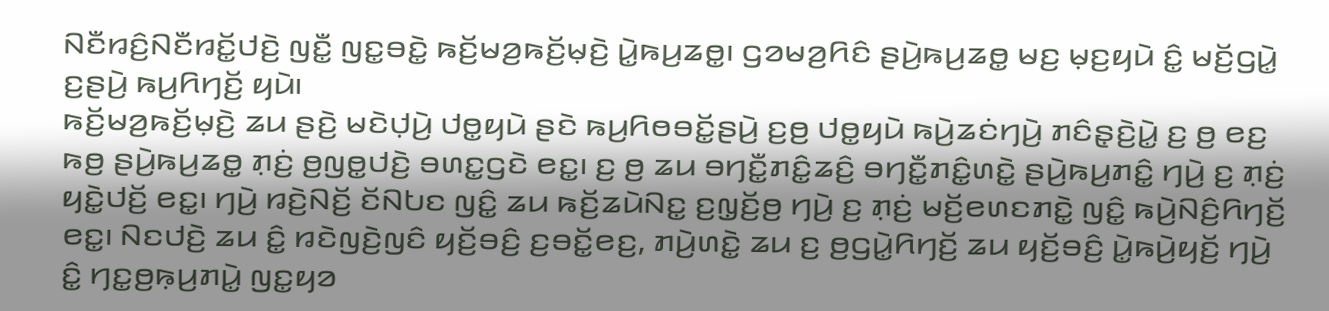ꤡꤢꤪꤙꤢꤨ꤬ꤡꤢꤪꤙꤢꤩ꤭ꤓꤢꤧ꤬ ꤜꤢꤪ꤭ ꤜꤢ꤭ꤋꤢꤧ꤭ ꤒꤢꤩ꤬ꤗꤤ꤬ꤒꤢꤩ꤬ꤗ꤫ꤢꤧ꤬ ꤣꤧ꤭ꤒꤣ꤬ꤘꤥ꤭꤯ ꤞꤤꤗꤤ꤬ꤖꤢꤨ ꤔꤣꤧ꤬ꤒꤣ꤬ꤘꤥ꤭ ꤗꤢ꤬ ꤗ꤫ꤢ꤬ꤟꤣꤧ ꤢꤨ꤭ ꤗꤢꤩ꤬ꤞꤣꤧ꤭ ꤢ꤬ꤔꤣꤧ꤬ ꤒꤣ꤬ꤖꤚꤢꤩ꤬ ꤟꤣꤧ꤯
ꤒꤢꤩ꤬ꤗꤤ꤬ꤒꤢꤩ꤬ꤗ꤫ꤢꤧ꤬ ꤘꤣ ꤔꤢꤧ꤬ ꤗꤢꤧꤓ꤫ꤣꤧ꤬ ꤓꤥ꤭ꤟꤣꤧ ꤔꤢꤧ ꤒꤣ꤬ꤖꤥꤋꤢꤩ꤭ꤔꤣꤧ꤬ ꤢ꤬ꤥ꤬ ꤓꤥ꤭ꤟꤣꤧ ꤒꤣꤧ꤬ꤘꤢꤦꤚꤣꤧ꤬ ꤊꤢꤨꤔ꤫ꤢꤧ꤬ꤣꤧ꤭ ꤢ꤬ ꤥ꤬ ꤕꤢ꤬ ꤒꤥ꤬ ꤔꤣꤧ꤬ꤒꤣ꤬ꤘꤥ꤭ ꤊ꤫ꤢꤦ꤬ ꤥ꤬ꤜꤥ꤭ꤓꤢꤧ꤬ ꤋꤛꤢ꤭ꤞꤢꤧ ꤕꤢ꤭꤯ ꤢ꤬ ꤥ꤬ ꤘꤣ ꤋꤚꤢꤪ꤭ꤊꤢꤨ꤭ꤘꤢꤨ꤬ ꤋꤚꤢꤪ꤭ꤊꤢꤨ꤭ꤛꤢꤧ꤭ ꤔꤣꤧ꤬ꤒꤣ꤬ꤊꤢꤨ꤭ ꤚꤣꤧ꤬ ꤢ꤬ ꤊ꤫ꤢꤦ꤬ ꤟꤢꤧ꤭ꤓꤢꤩ꤬ ꤕꤢ꤭꤯ ꤚꤣꤧ꤬ ꤙꤢꤧ꤬ꤡꤢꤩ꤬ ꤢꤩꤡꤝꤢ ꤜꤢꤨ꤭ ꤘꤣ ꤒꤢꤩ꤬ꤘꤣꤧꤡꤢ꤭ ꤢ꤬ꤜ꤫ꤢꤩ꤬ꤥ꤬ ꤚꤣꤧ꤬ ꤢ꤬ ꤊ꤫ꤢꤦ꤬ ꤗꤢꤩ꤬ꤕꤛꤢꤊꤢꤧ꤭ ꤜꤢꤨ꤭ ꤒꤣꤧ꤬ꤡꤢꤨ꤬ꤖꤚꤢꤩ꤬ ꤕꤢ꤭꤯ ꤡꤢꤓꤢꤧ꤬ ꤘꤣ ꤢꤨ꤭ ꤙꤢꤧꤜꤢꤧ꤬ꤜꤢꤨ ꤟꤢꤩ꤬ꤋꤢꤨ꤬ ꤢ꤬ꤋꤢꤩ꤭ꤕꤢ꤬, ꤊꤣꤧ꤬ꤛꤢꤧ꤭ ꤘꤣ ꤢ꤬ ꤥ꤬ꤞꤣꤧ꤭ꤖꤚꤢꤩ꤬ ꤘꤣ ꤟꤢꤩ꤬ꤋꤢꤨ꤬ ꤣꤧ꤭ꤒꤣꤧ꤬ꤟꤢꤩ꤬ ꤚꤣꤧ꤬ ꤢꤨ꤭ ꤚꤢ꤭ꤥ꤬ꤒ꤫ꤣ꤬ꤊꤣꤧ꤭ ꤜꤢ꤭ꤟꤤ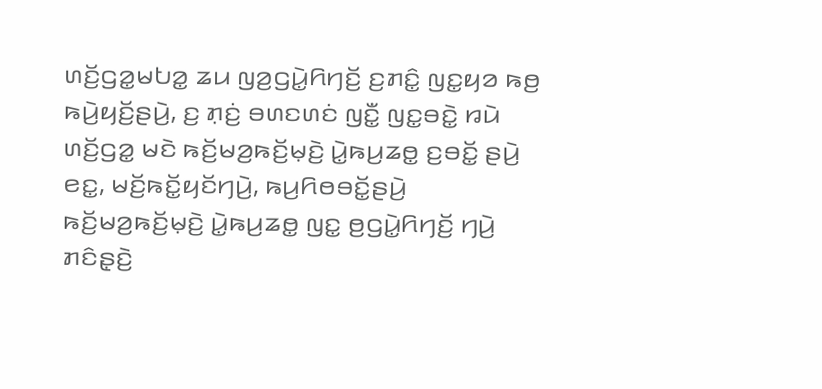ꤛꤢꤩ꤬ꤞꤤ꤭ꤗꤝꤤ꤭ ꤘꤣ ꤜꤤ꤬ꤞꤣꤧ꤭ꤖꤚꤢꤩ꤬ ꤢ꤬ꤊꤢꤨ꤭ ꤜꤢ꤭ꤟꤤ ꤒꤥ꤬ ꤒꤣꤧ꤬ꤟꤢꤩ꤬ꤔꤣꤧ꤬, ꤢ꤬ ꤊ꤫ꤢꤦ꤬ ꤋꤛꤢꤛꤢꤦ ꤜꤢꤪ꤭ ꤜꤢ꤭ꤋꤢꤧ꤭ ꤙꤣꤧ ꤛꤢꤩ꤬ꤞꤤ꤭ ꤗꤢꤧ ꤒꤢꤩ꤬ꤗꤤ꤬ꤒꤢꤩ꤬ꤗ꤫ꤢꤧ꤬ ꤣꤧ꤭ꤒꤣ꤬ꤘꤥ꤭ ꤢ꤬ꤋꤢꤩ꤭ ꤔꤣꤧ꤬ ꤕꤢ꤭, ꤗꤢꤩ꤬ꤒꤢꤩ꤭ꤟꤢꤩꤚꤣꤧ꤬, ꤒꤣ꤬ꤖꤥꤋꤢꤩ꤭ꤔꤣꤧ꤬ ꤒꤢꤩ꤬ꤗꤤ꤬ꤒꤢꤩ꤬ꤗ꤫ꤢꤧ꤬ ꤣꤧ꤭ꤒꤣ꤬ꤘꤥ꤭ ꤜꤢ꤭ ꤥ꤬ꤞꤣꤧ꤭ꤖꤚꤢꤩ꤬ ꤚꤣꤧ꤬ ꤊꤢꤨꤔ꤫ꤢꤧ꤬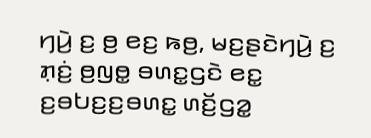ꤚꤣꤧ꤬ ꤢ꤬ ꤥ꤬ ꤕꤢ꤬ ꤒꤥ꤬, ꤗꤢ꤬ꤔꤢꤧꤚꤣꤧ꤬ ꤢ꤬ ꤊ꤫ꤢꤦ꤬ ꤥ꤬ꤜꤥ꤭ ꤋꤛꤢ꤭ꤞꤢꤧ ꤕꤢ꤭ ꤢ꤬ꤋꤝꤢ꤬ꤢ꤬ꤋꤛꤢ꤭ ꤛꤢꤩ꤬ꤞꤤ꤭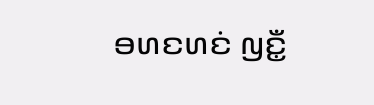ꤋꤛꤢꤛꤢꤦ ꤜꤢꤪ꤭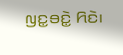ꤜꤢ꤭ꤋꤢꤧ꤭ ꤖꤢꤧ꤯